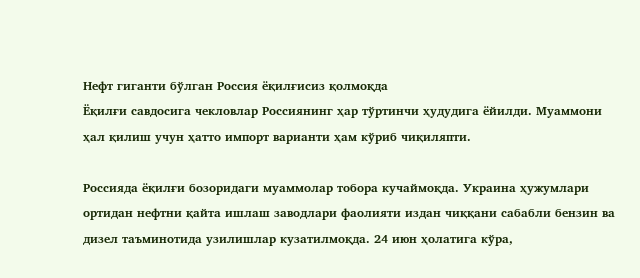Нефт гиганти бўлган Россия ёқилғисиз қолмоқда
Ёқилғи савдосига чекловлар Россиянинг ҳар тўртинчи ҳудудига ёйилди. Муаммони ҳал қилиш учун ҳатто импорт варианти ҳам кўриб чиқиляпти.

Россияда ёқилғи бозоридаги муаммолар тобора кучаймоқда. Украина ҳужумлари ортидан нефтни қайта ишлаш заводлари фаолияти издан чиққани сабабли бензин ва дизел таъминотида узилишлар кузатилмоқда. 24 июн ҳолатига кўра,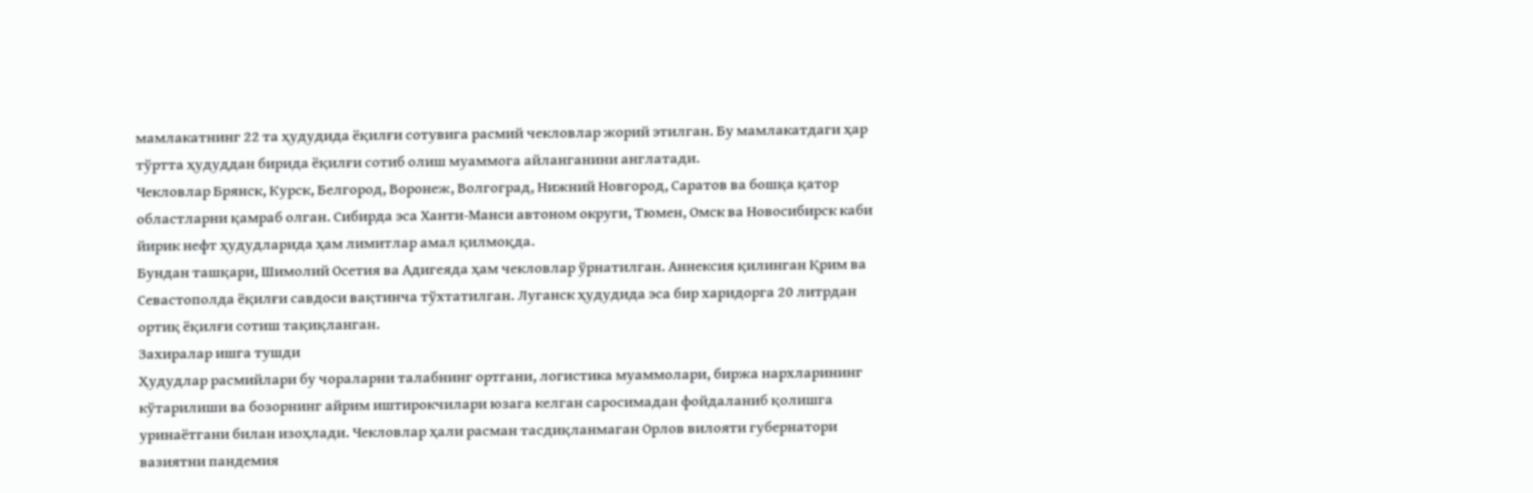мамлакатнинг 22 та ҳудудида ёқилғи сотувига расмий чекловлар жорий этилган. Бу мамлакатдаги ҳар тўртта ҳудуддан бирида ёқилғи сотиб олиш муаммога айланганини англатади.
Чекловлар Брянск, Курск, Белгород, Воронеж, Волгоград, Нижний Новгород, Саратов ва бошқа қатор областларни қамраб олган. Сибирда эса Ханти-Манси автоном округи, Тюмен, Омск ва Новосибирск каби йирик нефт ҳудудларида ҳам лимитлар амал қилмоқда.
Бундан ташқари, Шимолий Осетия ва Адигеяда ҳам чекловлар ўрнатилган. Аннексия қилинган Қрим ва Севастополда ёқилғи савдоси вақтинча тўхтатилган. Луганск ҳудудида эса бир харидорга 20 литрдан ортиқ ёқилғи сотиш тақиқланган.
Захиралар ишга тушди
Ҳудудлар расмийлари бу чораларни талабнинг ортгани, логистика муаммолари, биржа нархларининг кўтарилиши ва бозорнинг айрим иштирокчилари юзага келган саросимадан фойдаланиб қолишга уринаётгани билан изоҳлади. Чекловлар ҳали расман тасдиқланмаган Орлов вилояти губернатори вазиятни пандемия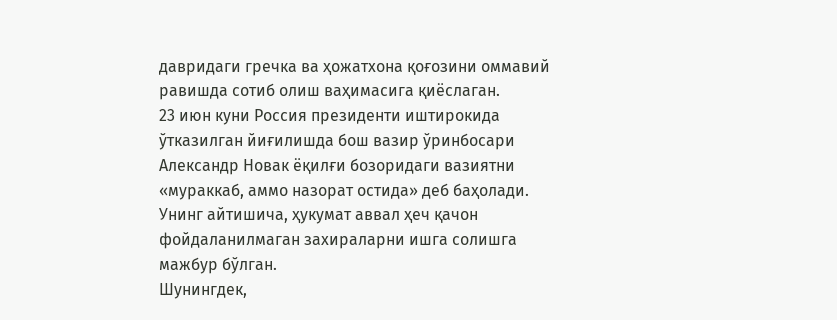давридаги гречка ва ҳожатхона қоғозини оммавий равишда сотиб олиш ваҳимасига қиёслаган.
23 июн куни Россия президенти иштирокида ўтказилган йиғилишда бош вазир ўринбосари Александр Новак ёқилғи бозоридаги вазиятни «мураккаб, аммо назорат остида» деб баҳолади. Унинг айтишича, ҳукумат аввал ҳеч қачон фойдаланилмаган захираларни ишга солишга мажбур бўлган.
Шунингдек,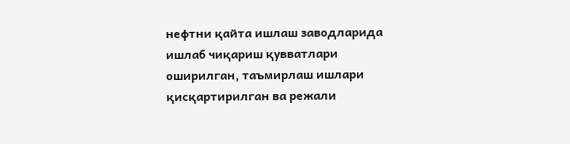нефтни қайта ишлаш заводларида ишлаб чиқариш қувватлари оширилган, таъмирлаш ишлари қисқартирилган ва режали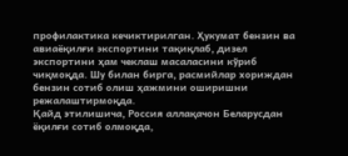профилактика кечиктирилган. Ҳукумат бензин ва авиаёқилғи экспортини тақиқлаб, дизел экспортини ҳам чеклаш масаласини кўриб чиқмоқда. Шу билан бирга, расмийлар хориждан бензин сотиб олиш ҳажмини оширишни режалаштирмоқда.
Қайд этилишича, Россия аллақачон Беларусдан ёқилғи сотиб олмоқда,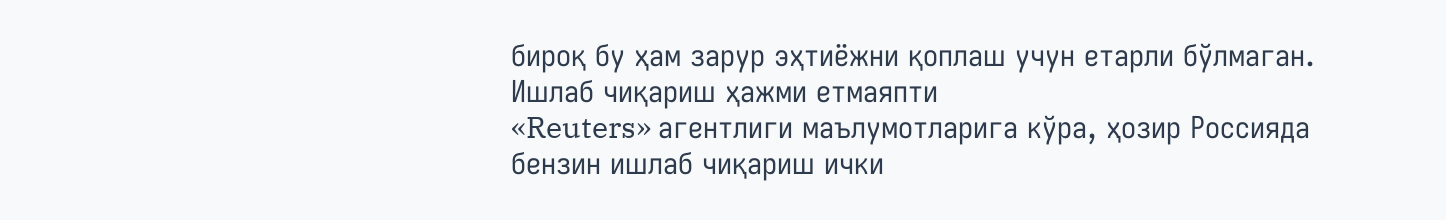бироқ бу ҳам зарур эҳтиёжни қоплаш учун етарли бўлмаган.
Ишлаб чиқариш ҳажми етмаяпти
«Reuters» агентлиги маълумотларига кўра, ҳозир Россияда бензин ишлаб чиқариш ички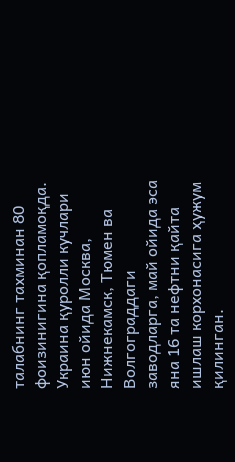талабнинг тахминан 80 фоизинигина қопламоқда.
Украина қуролли кучлари июн ойида Москва, Нижнекамск, Тюмен ва Волгограддаги заводларга, май ойида эса яна 16 та нефтни қайта ишлаш корхонасига ҳужум қилинган.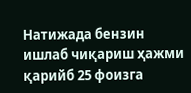Натижада бензин ишлаб чиқариш ҳажми қарийб 25 фоизга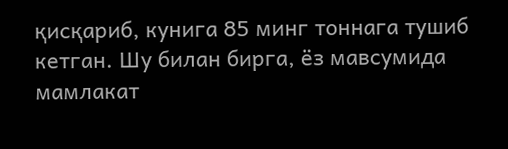қисқариб, кунига 85 минг тоннага тушиб кетган. Шу билан бирга, ёз мавсумида мамлакат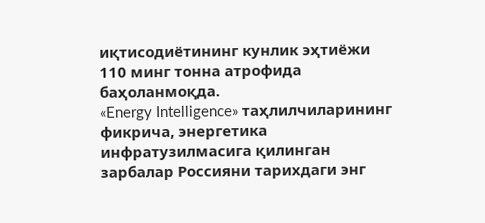иқтисодиётининг кунлик эҳтиёжи 110 минг тонна атрофида баҳоланмоқда.
«Energy Intelligence» таҳлилчиларининг фикрича, энергетика инфратузилмасига қилинган зарбалар Россияни тарихдаги энг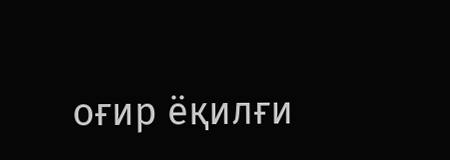оғир ёқилғи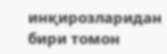инқирозларидан бири томон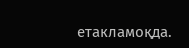етакламоқда.